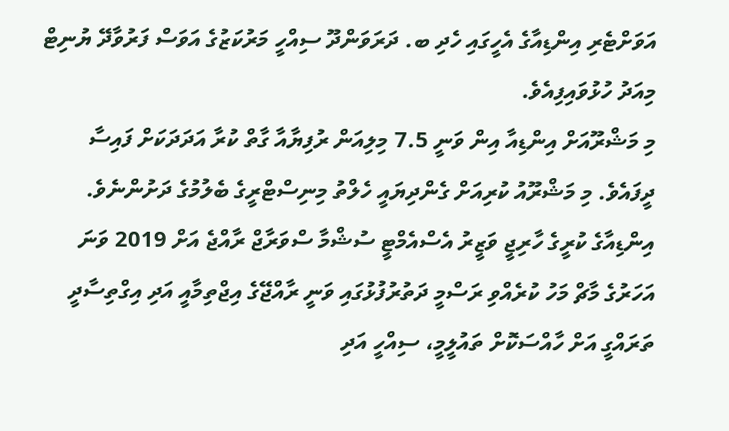އަވަށްޓެރި އިންޑިއާގެ އެހީގައި ހެދި ބ. ދަރަވަންދޫ ސިއްހީ މަރުކަޒުގެ އަވަސް ފަރުވާދޭ ޔުނިޓް މިއަދު ހުޅުވައިފިއެވެ.
މި މަޝްރޫއަށް އިންޑިއާ އިން ވަނީ 7.5 މިލިއަން ރުފިޔާއާ ގާތް ކުރާ އަދަދަކަށް ފައިސާ ދީފައެވެ. މި މަޝްރޫއު ކުރިއަށް ގެންދިޔައީ ހެލްތު މިނިސްޓްރީގެ ބެލުމުގެ ދަށުންނެވެ.
އިންޑިއާގެ ކުރީގެ ހާރިޖީ ވަޒީރު އެސްއެމްޓީ ސުޝްމާ ސްވަރާޖް ރާއްޖެ އަށް 2019 ވަނަ އަހަރުގެ މާޗް މަހު ކުރެއްވި ރަސްމީ ދަތުރުފުޅުގައި ވަނީ ރާއްޖޭގެ އިޖްތިމާއީ އަދި އިގްތިސާދީ ތަރައްގީ އަށް ހާއްސަކޮށް ތައުލީމީ، ސިއްހީ އަދި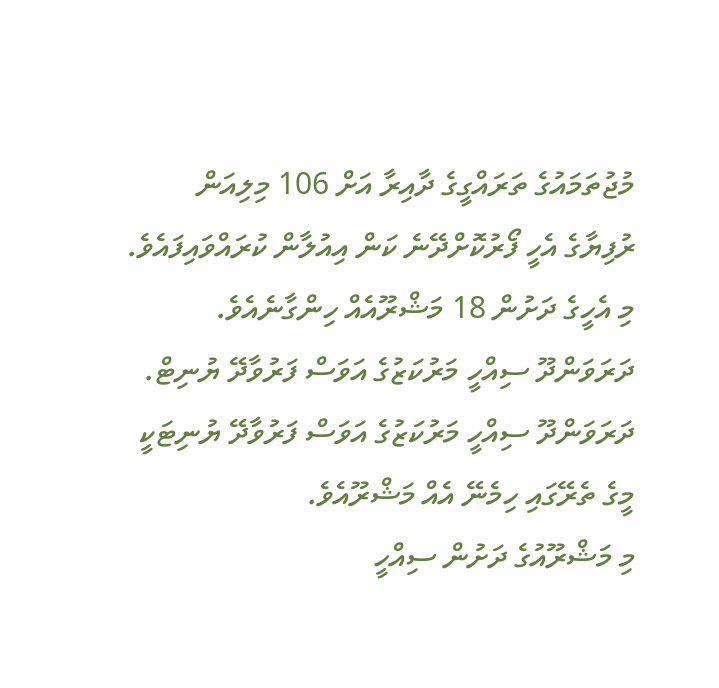މުޖުތަމައުގެ ތަރައްގީގެ ދާއިރާ އަށް 106 މިލިއަން ރުފިޔާގެ އެހީ ފޯރުކޮށްދޭނެ ކަން އިއުލާން ކުރައްވައިފައެވެ. މި އެހީގެ ދަށުން 18 މަޝްރޫއެއް ހިންގާނެއެވެ.
ދަރަވަންދޫ ސިއްހީ މަރުކަޒުގެ އަވަސް ފަރުވާދޭ ޔުނިޓް.
ދަރަވަންދޫ ސިއްހީ މަރުކަޒުގެ އަވަސް ފަރުވާދޭ ޔުނިޓަކީ މީގެ ތެރޭގައި ހިމެނޭ އެއް މަޝްރޫއެވެ.
މި މަޝްރޫއުގެ ދަށުން ސިއްހީ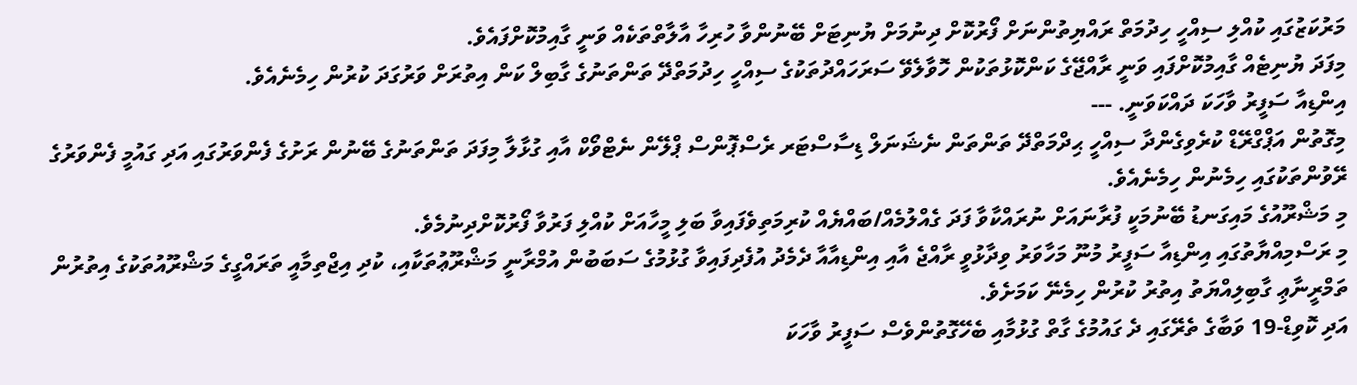މަރުކަޒުގައި ކުއްލި ސިއްހީ ހިދުމަތް ރައްޔިތުންނަށް ފޯރުކޮށް ދިނުމަށް ޔުނިޓަށް ބޭނުންވާ ހުރިހާ އާލާތްތަކެއް ވަނީ ގާއިމުކޮށްފައެވެ.
މިފަދަ ޔުނިޓެއް ގާއިމުކޮށްފައި ވަނީ ރާއްޖޭގެ ކަންކޮޅުތަކުން ހޮވާލެވޭ ސަރަހައްދުތަކުގެ ސިއްހީ ހިދުމަތްދޭ ތަންތަނުގެ ގާބިލް ކަން އިތުރަށް ވަރުގަދަ ކުރުން ހިމެނެއެވެ.
އިންޑިއާ ސަފީރު ވާހަކަ ދައްކަވަނީ. ---
މިގޮތުން އަޕްގްރޭޑް ކުރެވިގެންދާ ސިއްހީ ޙިދްމަތްދޭ ތަންތަން ނެޝަނަލް ޑިސާސްޓަރ ރެސްޕޮންސް ޕްލޭން ނެޓްވޯކް އާއި ގުޅާލާ މިފަދަ ތަންތަނުގެ ބޭނުން ރަށުގެ ފެންވަރުގައި އަދި ގައުމީ ފެންވަރުގެ ރޭވުންތަކުގައި ހިމެނުން ހިމެނެއެވެ.
މި މަޝްރޫއުގެ މައިގަނޑު ބޭނުމަކީ ފުރާނައަށް ނުރައްކާވާ ފަދަ ގެއްލުމެއް/ބައްޔެއް ކުރިމަތިވެފައިވާ ބަލި މީހާއަށް ކުއްލި ފަރުވާ ފޯރުކޮށްދިނުމެވެ.
މި ރަސްމިއްޔާތުގައި އިންޑިއާ ސަފީރު މުނޫ މަހާވަރު ވިދާޅުވީ ރާއްޖެ އާއި އިންޑިއާއާ ދެމެދު އުފެދިފައިވާ ގުޅުމުގެ ސަބަބުން އުމްރާނީ މަޝްރޫޢުތަކާއި، ކުދި އިޖްތިމާއީ ތަރައްގީގެ މަޝްރޫއުތަކުގެ އިތުރުން ތަމްރީނާޢި ގާބިލިއްޔަތު އިތުރު ކުރުން ހިމެނޭ ކަމަށެވެ.
އަދި ކޮވިޑް-19 ވަބާގެ ތެރޭގައި ދެ ގައުމުގެ ގާތް ގުޅުމާއި ބެހޭގޮތުންވެސް ސަފީރު ވާހަކަ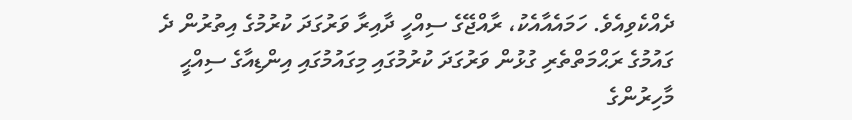ދެއްކެވިއެވެ. ހަމައެއާއެކު، ރާއްޖޭގެ ސިއްހީ ދާއިރާ ވަރުގަދަ ކުރުމުގެ އިތުރުން ދެ ގައުމުގެ ރަޙްމަތްތެރި ގުޅުން ވަރުގަދަ ކުރުމުގައި މިގައުމުގައި އިންޑިއާގެ ސިއްޙީ މާހިރުންގެ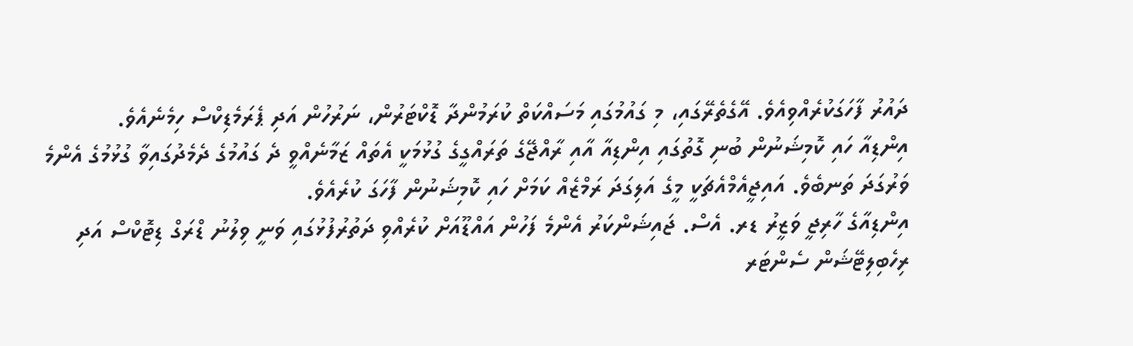ދައުރު ފާހަގަކުރެއްވިއެވެ. އޭގެތެރޭގައި، މި ގައުމުގައި މަސައްކަތް ކުރަމުންދާ ޑޮކްޓަރުން، ނަރުހުން އަދި ޕެރަމެޑިކްސް ހިމެނެއެވެ.
އިންޑިއާ ހައި ކޮމިޝަނުން ބުނި ގޮތުގައި އިންޑިއާ އާއި ރާއްޖޭގެ ތަރައްގީގެ ގުޅުމަކީ އެތައް ޒަމާނެއްވީ ދެ ގައުމުގެ ދެމެދުގައިވާ ގުޅުމުގެ އެންމެ ވަރުގަދަ ތަނބެވެ. އައިޖީއެމްއެޗަކީ މީގެ އަލިގަދަ ރަމްޒެއް ކަމަށް ހައި ކޮމިޝަނުން ފާހަގަ ކުރެއެވެ.
އިންޑިއާގެ ހާރިޖީ ވަޒީރު ޑރ. އެސް. ޖައިޝަންކަރު އެންމެ ފަހުން އައްޑޫއަށް ކުރެއްވި ދަތުރުފުޅުގައި ވަނީ ވިލުނު ޑްރަގް ޑިޓޮކްސް އަދި ރިހެބިލިޓޭޝަން ސެންޓަރ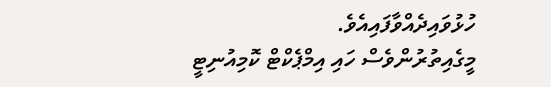ހުޅުވައިދެއްވާފައިއެވެ.
މީގެއިތުރުންވެސް ހައި އިމްޕެކްޓް ކޮމިއުނިޓީ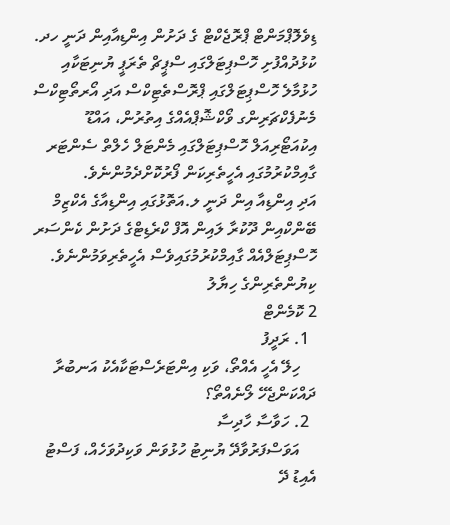ޑިވެލޮޕްމަންޓް ޕްރޮޖެކްޓް ގެ ދަށުން އިންޑިއާއިން ދަނީ ހދ. ކުޅުދުއްފުށި ހޮސްޕިޓަލްގައި ސްޕީޗް ތެރަޕީ ޔުނިޓަކާއި ހުޅުމާލެ ހޮސްޕިޓަލްގައި ޕްރޮސްތެޓިކްސް އަދި އޯރތޯޓިކްސް މެނުފެކްޗަރިންގ ވޯކްޝޮޕްއެއްގެ އިތުރުން، އައްޑޫ އިކުއަޓޯރިއަލް ހޮސްޕިޓަލްގައި މެންޓަލް ހެލްތް ސެންޓަރ ގާއިމްކުރުމުގައި އެހީތެރިކަން ފޯރުކޮށްދެމުންނެވެ.
އަދި އިންޑިއާ އިން ދަނީ ލ.އަތޮޅުގައި އިންޑިއާގެ އެކްޒިމް ބޭންކްއިން ދޫކުރާ ލައިން އޮފް ކްރެޑިޓްގެ ދަށުން ކެންސަރ ހޮސްޕިޓަލްއެއް ގާއިމްކުރުމުގައިވެސް އެހީތެރިވަމުންނެވެ.
ކިޔުންތެރިންގެ ހިޔާލު
2 ކޮމެންޓް
  1. ރަދީފު
    ހިލޭ އެހީ އެއްތޯ، ވަކި އިންޓަރެސްޓަކާއެކު އަނބުރާ ދައްކަންޖެހޭ ލޯނެއްތޯ؟
  2. ހަވާސާ ހާދިސާ
    އަވަސްފަރުވާދޭ ޔުނިޓު ހުޅުވަން ވަކިދުވަހެއް، ފަސްޓު އެއިޑު ދޭ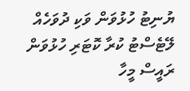ޔުނިޓު ހުޅުވަން ވަކި ދުވަހެއް ލޭޓެސްޓު ކުރާ ކޮޓަރި ހުޅުވަން ރައީސް މީހާ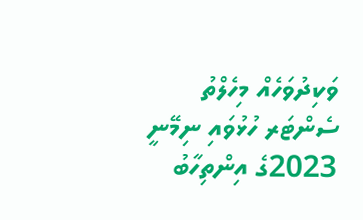ވަކިދުވަހެއް މިހެލްތު ސެންޓަރ ހުޅުވައި ނިމޭނީ 2023ގެ އިންތިހާބު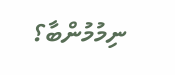ނިމުމުންބާ؟